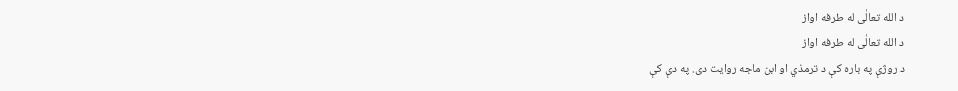د الله تعالٰى له طرفه اواز
د الله تعالٰى له طرفه اواز
د روژې په باره کې د ترمذي او ابن ماجه روايت دى. په دې کې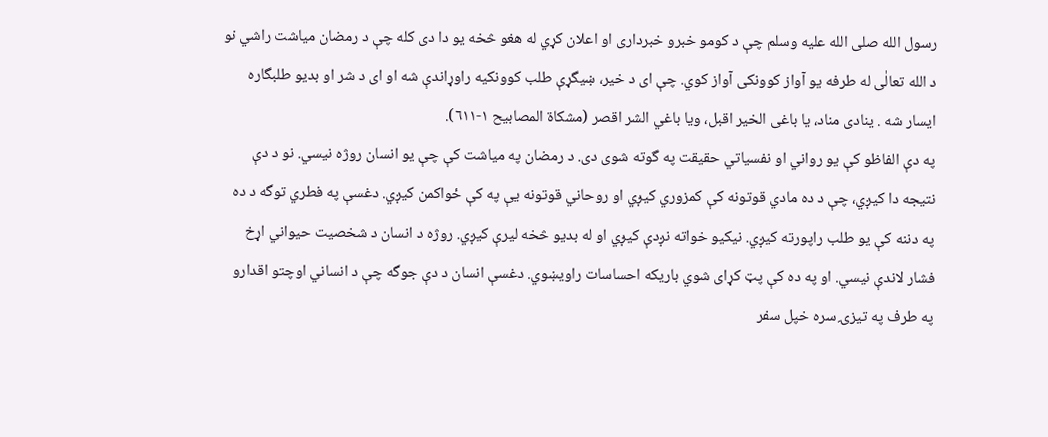رسول الله صلى الله عليه وسلم چې د کومو خبرو خبردارى او اعلان کړي له هغو څخه يو دا دى کله چې د رمضان مياشت راشي نو د الله تعالٰى له طرفه يو آواز کوونکى آواز کوي. چې اى د خير، ښيگړې طلب کوونکيه راوړاندې شه او اى د شر او بديو طلبگاره ايسار شه . ينادى مناد، يا باغى الخير اقبل، ويا باغي الشر اقصر (مشکاة المصابيح ١-٦١١).
په دې الفاظو کې يو رواني او نفسياتي حقيقت په گوته شوى دى. د رمضان په مياشت کې چې يو انسان روژه نيسي. نو د دې نتيجه دا کيږي، چې د ده مادي قوتونه کې کمزوري کيږي او روحاني قوتونه يې په کې ځواکمن کيږي. دغسې په فطري توگه د ده په دننه کې يو طلب راپورته کيږي. نيکيو خواته نږدې کيږي او له بديو څخه ليرې کيږي. روژه د انسان د شخصيت حيواني اړخ فشار لاندې نيسي. او په ده کې پټ کړاى شوي باريکه احساسات راويښوي. دغسې انسان د دې جوگه چې د انساني اوچتو اقدارو په طرف په تيزۍ سره خپل سفر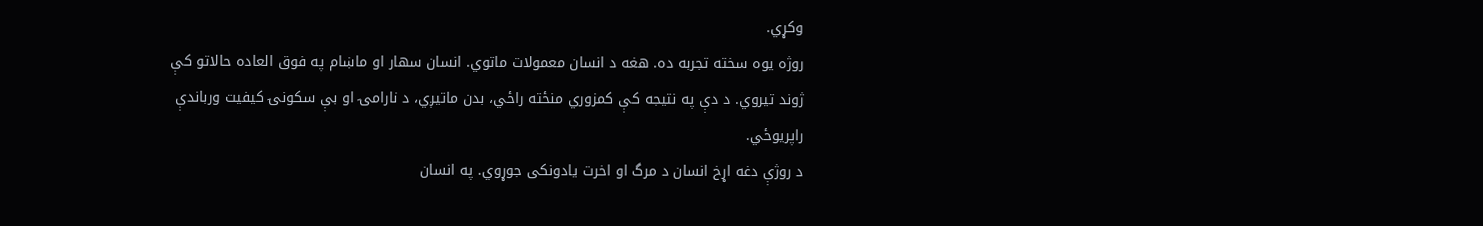وکړي.
روژه يوه سخته تجربه ده. هغه د انسان معمولات ماتوي. انسان سهار او ماښام په فوق العاده حالاتو کې ژوند تيروي. د دې په نتيجه کې کمزوري منځته راځي، بدن ماتيږي، د نارامۍ او بې سکونۍ کيفيت ورباندې راپريوځي.
د روژې دغه اړخ انسان د مرگ او اخرت يادونکى جوړوي. په انسان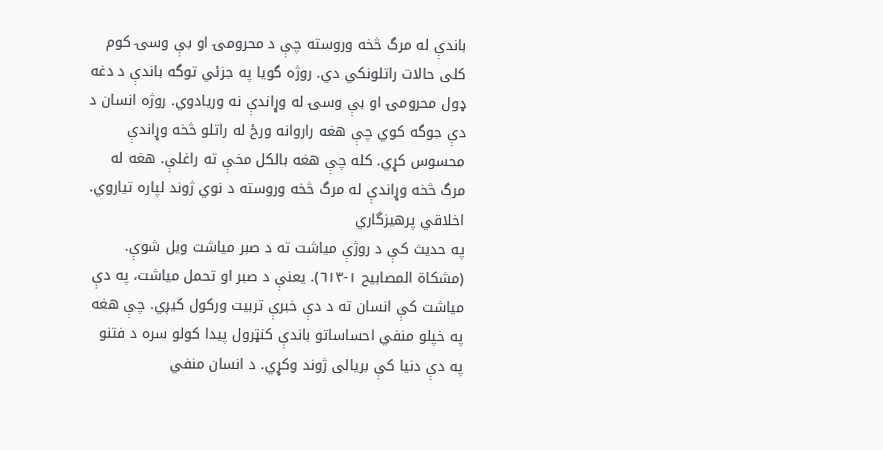باندې له مرگ څخه وروسته چې د محرومۍ او بې وسۍ کوم کلى حالات راتلونکي دي. روژه گويا په جزئي توگه باندې د دغه ډول محرومۍ او بې وسۍ له وړاندې نه وريادوي. روژه انسان د دې جوگه کوي چې هغه راروانه ورځ له راتلو څخه وړاندې محسوس کړي. کله چې هغه بالکل مخې ته راغلې. هغه له مرگ څخه وړاندې له مرگ څخه وروسته د نوي ژوند لپاره تياروي.
اخلاقي پرهيزگاري
په حديث کې د روژې مياشت ته د صبر مياشت ويل شوې. (مشکاة المصابيح ١-٦١٣). يعنې د صبر او تحمل مياشت، په دې مياشت کې انسان ته د دې خبرې تربيت ورکول کيږي. چې هغه په خپلو منفي احساساتو باندې کنټرول پيدا کولو سره د فتنو په دې دنيا کې بريالى ژوند وکړي. د انسان منفي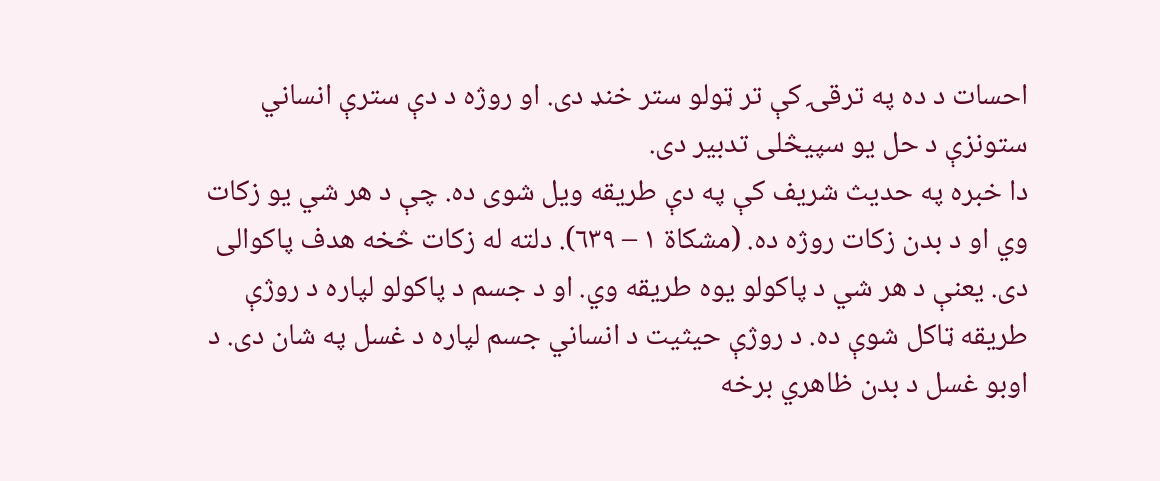احسات د ده په ترقۍ کې تر ټولو ستر خنډ دى. او روژه د دې سترې انساني ستونزې د حل يو سپيڅلى تدبير دى.
دا خبره په حديث شريف کې په دې طريقه ويل شوى ده. چې د هر شي يو زکات وي او د بدن زکات روژه ده. (مشکاة ١ – ٦٣٩). دلته له زکات څخه هدف پاکوالى دى. يعنې د هر شي د پاکولو يوه طريقه وي. او د جسم د پاکولو لپاره د روژې طريقه ټاکل شوې ده. د روژې حيثيت د انساني جسم لپاره د غسل په شان دى. د اوبو غسل د بدن ظاهري برخه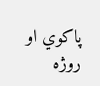پاکوي او روژه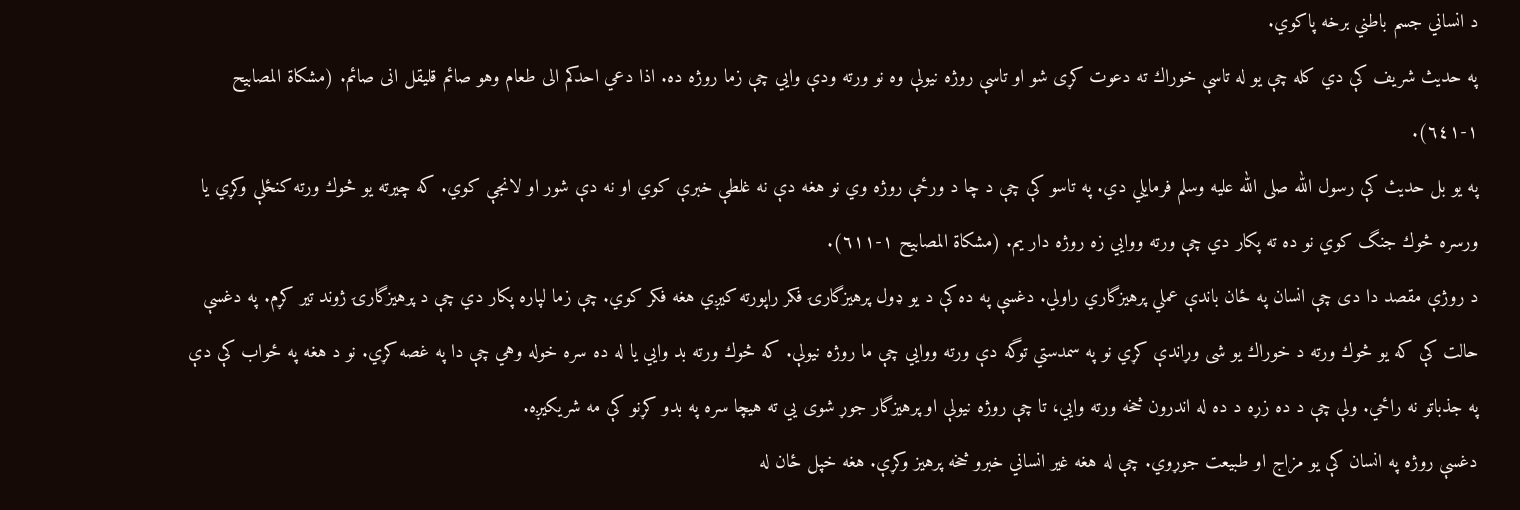د انساني جسم باطني برخه پاکوي.
په حديث شريف کې دي کله چې يو له تاسې خوراك ته دعوت کړى شو او تاسې روژه نيولې وه نو ورته ودې وايي چې زما روژه ده. اذا دعي احدکم الى طعام وهو صائم قليقل انى صائم. (مشکاة المصابيح ١-٦٤١).
په يو بل حديث کې رسول الله صلى الله عليه وسلم فرمايلي دي. په تاسو کې چې د چا د ورځې روژه وي نو هغه دې نه غلطې خبرې کوي او نه دې شور او لانجې کوي. که چيرته يو څوك ورته کنځلې وکړي يا ورسره څوك جنگ کوي نو ده ته پکار دي چې ورته ووايي زه روژه دار يم. (مشکاة المصابيح ١-٦١١).
د روژې مقصد دا دى چې انسان په ځان باندې عملي پرهيزگاري راولي. دغسې په ده کې د يو ډول پرهيزگارۍ فکر راپورته کيږي هغه فکر کوي. چې زما لپاره پکار دي چې د پرهيزگارۍ ژوند تير کړم. په دغسې حالت کې که يو څوك ورته د خوراك يو شى وړاندې کړي نو په سمدستي توگه دې ورته ووايي چې ما روژه نيولې. که څوك ورته بد وايي يا له ده سره خوله وهي چې دا په غصه کړي. نو د هغه په ځواب کې دې په جذباتو نه راځي. ولې چې د ده زړه د ده له اندرون څخه ورته وايي، تا چې روژه نيولې او پرهيزگار جوړ شوى يي ته هيچا سره په بدو کړنو کې مه شريکيږه.
دغسې روژه په انسان کې يو مزاج او طبيعت جوړوي. چې له هغه غير انساني خبرو څخه پرهيز وکړې. هغه خپل ځان له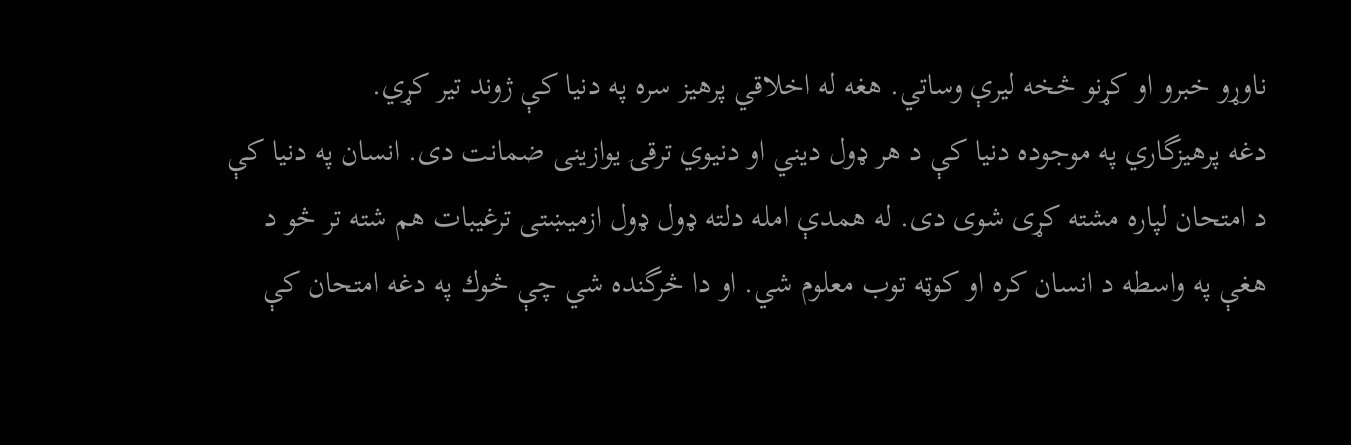ناوړو خبرو او کړنو څخه ليرې وساتي. هغه له اخلاقي پرهيز سره په دنيا کې ژوند تير کړي.
دغه پرهيزگاري په موجوده دنيا کې د هر ډول ديني او دنيوي ترقۍ يوازينى ضمانت دى. انسان په دنيا کې د امتحان لپاره مشته کړى شوى دى. له همدې امله دلته ډول ډول ازميښتى ترغيبات هم شته تر څو د هغې په واسطه د انسان کره او کوټه توب معلوم شي. او دا څرگنده شي چې څوك په دغه امتحان کې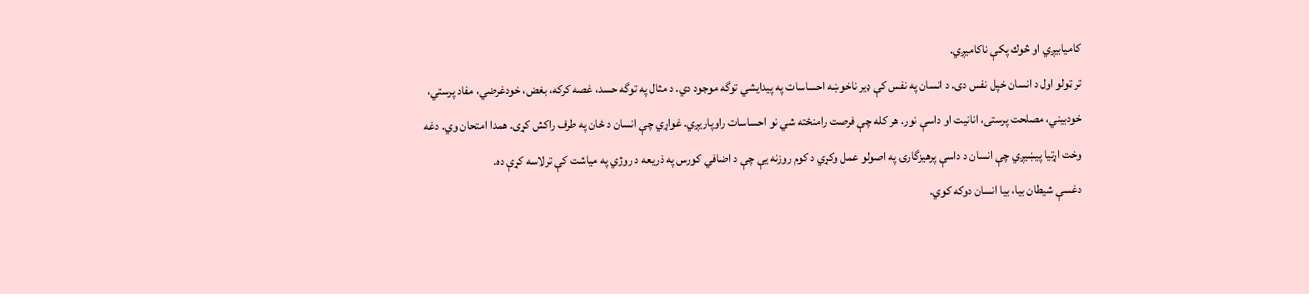کاميابيږي او څوك پکې ناکاميږي.
تر ټولو اول د انسان خپل نفس دى. د انسان په نفس کې ډير ناخوښه احساسات په پيدايشي توگه موجود دي. د مثال په توگه حسد، غصه کرکه، بغض، خودغرضي، مفاد پرستي، خودبيني، مصلحت پرستى، انانيت او داسې نور. هر کله چې فرصت رامنځته شي نو احساسات راوپاريږي. غواړي چې انسان د ځان په طرف راکش کړى. همدا امتحان وي. دغه وخت اړتيا پيښيږي چې انسان د داسې پرهيزگارۍ په اصولو عمل وکړي د کوم روزنه يې چې د اضافي کورس په ذريعه د روژي په مياشت کې ترلاسه کړې ده.
دغسې شيطان بيا، بيا انسان دوکه کوي.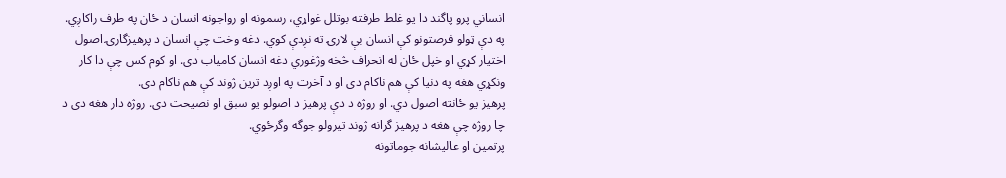انساني پرو پاگند دا يو غلط طرفته بوتلل غواړي، رسمونه او رواجونه انسان د ځان په طرف راکاږي. په دې ټولو فرصتونو کې انسان بې لارۍ ته نږدې کوي. دغه وخت چې انسان د پرهيزگارۍ اصول اختيار کړي او خپل ځان له انحراف څخه وژغوري دغه انسان کامياب دى. او کوم کس چې دا کار ونکړي هغه په دنيا کې هم ناکام دى او د آخرت په اوږد ترين ژوند کې هم ناکام دى.
پرهيز يو ځانته اصول دي. او روژه د دې پرهيز د اصولو يو سبق او نصيحت دى. روژه دار هغه دى د چا روژه چې هغه د پرهيز گرانه ژوند تيرولو جوگه وگرځوي.
پرتمين او عاليشانه جوماتونه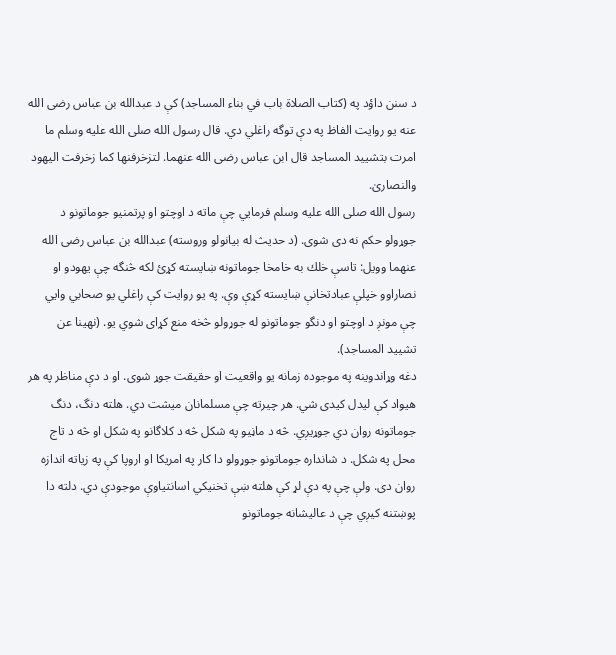د سنن داؤد په (کتاب الصلاة باب في بناء المساجد) کې د عبدالله بن عباس رضى الله عنه يو روايت الفاظ په دې توگه راغلي دي. قال رسول الله صلى الله عليه وسلم ما امرت بتشييد المساجد قال ابن عباس رضى الله عنهما. لتزخرفنها کما زخرفت اليهود والنصارىٰ.
رسول الله صلى الله عليه وسلم فرمايي چې ماته د اوچتو او پرتمنيو جوماتونو د جوړولو حکم نه دى شوى. (د حديث له بيانولو وروسته) عبدالله بن عباس رضى الله عنهما وويل: تاسې خلك به خامخا جوماتونه ښايسته کړئ لکه څنگه چې يهودو او نصاراوو خپلې عبادتخانې ښايسته کړې وې. په يو روايت کې راغلي يو صحابي وايي چې مونږ د اوچتو او دنگو جوماتونو له جوړولو څخه منع کړاى شوي يو. (نهينا عن تشييد المساجد).
دغه وړاندوينه په موجوده زمانه يو واقعيت او حقيقت جوړ شوى. او د دې مناظر په هر هيواد کې ليدل کيدى شي. هر چيرته چې مسلمانان ميشت دي. هلته دنگ، دنگ جوماتونه روان دي جوړيږي. څه د ماڼيو په شکل څه د کلاگانو په شکل او څه د تاج محل په شکل. د شانداره جوماتونو جوړولو دا کار په امريکا او اروپا کې په زياته اندازه روان دى. ولې چې په دې لړ کې هلته ښې تخنيکي اسانتياوې موجودې دي. دلته دا پوښتنه کيږي چې د عاليشانه جوماتونو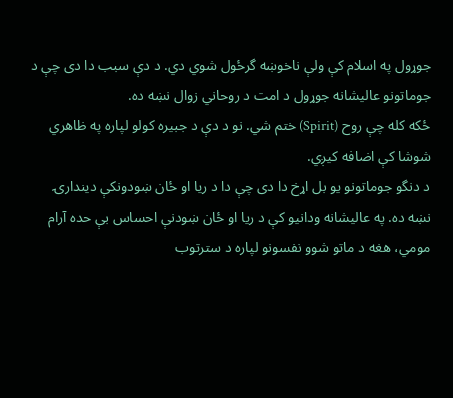جوړول په اسلام کې ولې ناخوښه گرځول شوي دي. د دې سبب دا دى چې د جوماتونو عاليشانه جوړول د امت د روحاني زوال نښه ده.
ځکه کله چې روح (Spirit) ختم شي. نو د دې د جبيره کولو لپاره په ظاهري شوشا کې اضافه کيږي.
د دنگو جوماتونو يو بل اړخ دا دى چې دا د ريا او ځان ښودونکې ديندارۍ نښه ده. په عاليشانه ودانيو کې د ريا او ځان ښودنې احساس بې حده آرام مومي، هغه د ماتو شوو نفسونو لپاره د سترتوب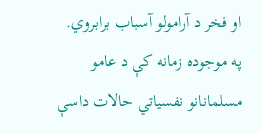او فخر د آرامولو آسباب برابروي. په موجوده زمانه کې د عامو مسلمانانو نفسياتي حالات داسې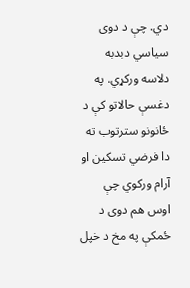دي. چې د دوى سياسي دبدبه دلاسه ورکړي. په دغسې حالاتو کې د ځانونو سترتوب ته دا فرضي تسکين او آرام ورکوي چې اوس هم دوى د ځمکې په مخ د خپل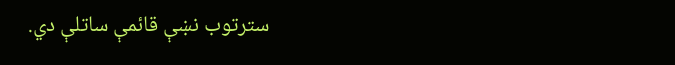سترتوب نښې قائمې ساتلې دي.